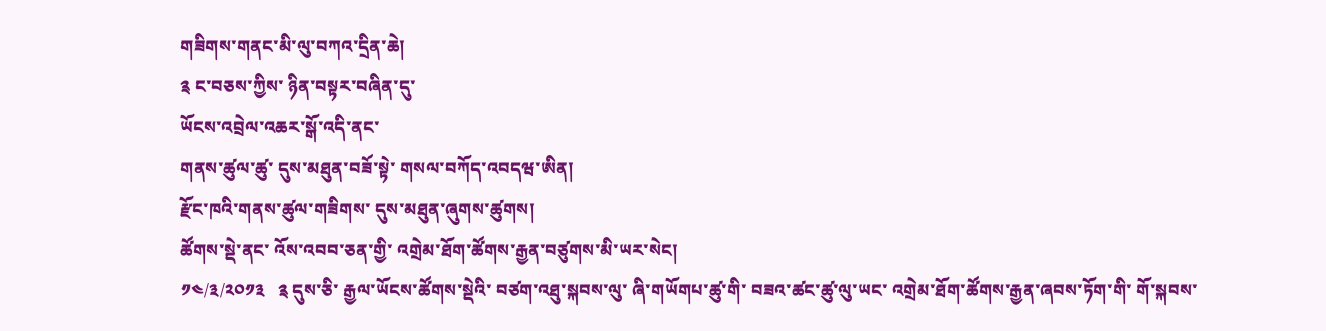གཟིགས་གནང་མི་ལུ་བཀའ་དྲིན་ཆེ།
༉ ང་བཅས་ཀྱིས་ ཉིན་བསྟར་བཞིན་དུ་
ཡོངས་འབྲེལ་འཆར་སྒོ་འདི་ནང་
གནས་ཚུལ་ཚུ་ དུས་མཐུན་བཟོ་སྟེ་ གསལ་བཀོད་འབདཝ་ཨིན།
རྫོང་ཁའི་གནས་ཚུལ་གཟིགས་ དུས་མཐུན་ཞུགས་ཚུགས།
ཚོགས་སྡེ་ནང་ འོས་འབབ་ཅན་གྱི་ འགྲེམ་ཐོག་ཚོགས་རྒྱན་བཙུགས་མི་ཡར་སེང།
༡༤/༣/༢༠༡༣   ༉ དུས་ཅི་ རྒྱལ་ཡོངས་ཚོགས་སྡེའི་ བཙག་འཐུ་སྐབས་ལུ་ ཞི་གཡོགཔ་ཚུ་གི་ བཟའ་ཚང་ཚུ་ལུ་ཡང་ འགྲེམ་ཐོག་ཚོགས་རྒྱན་ཞབས་ཏོག་གི་ གོ་སྐབས་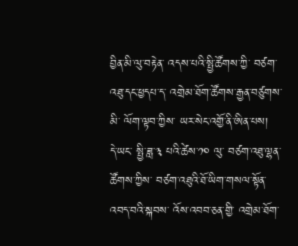བྱིན་མི་ལུ་བརྟེན་ འདས་པའི་སྤྱི་ཚོགས་ཀྱི་ བཙག་འཐུ་དང་ཕྱདཔ་ད་ འགྲེམ་ཐོག་ཚོགས་རྒྱན་བཙུགས་མི་ ལོག་ལྟབ་ཀྱིས་ ཡར་སེང་འགྱོ་ནི་ཨིན་པས།
དེ་ཡང་ སྤྱི་ཟླ་༣ པའི་ཚེས་༡༠ ལུ་ བཙག་འཐུ་ལྷན་ཚོགས་ཀྱིས་ བཙག་འཐུའི་ཐོ་ཡིག་གསལ་སྟོན་འབད་བའི་སྐབས་ འོས་འབབ་ཅན་གྱི་ འགྲེམ་ཐོག་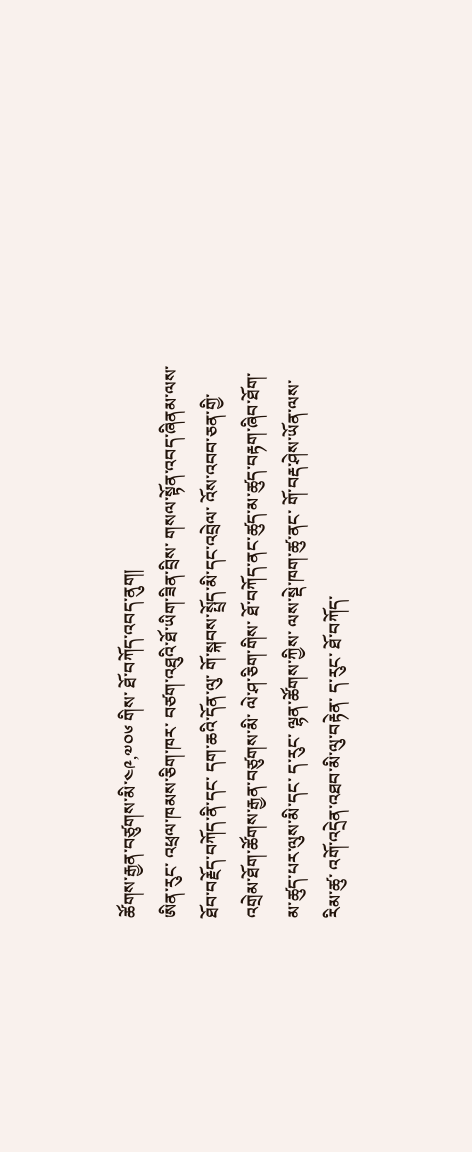ཚོགས་རྒྱན་བཙུགས་མི་༤༩,༧༠༦ གིས་ ཐོ་བཀོད་འབད་ནུག།
ཨིན་རུང་ འཕྲལ་ཁམས་ཅིག་ཁར་ བཙག་འཐུའི་ཐོ་ཡིག་ཟིན་བྲིས་ གསལ་སྟོན་འབད་ཞིནམ་ལས་ ཐོབ་བརྗོད་བཀོད་ནི་དང་ དག་ཆའི་དོན་ལུ་ གོ་སྐབས་སྤྲོད་མི་དང་འབྲེལ་ འོས་འབབ་ཅན་གྱི་ འགྲེམ་ཐོག་ཚོགས་རྒྱན་བཙུགས་མི་ ལེ་ཤ་ཅིག་གིས་ ཐོ་བཀོད་ནང་ཚུད་མ་ཚུད་བརྟག་ཞིབ་ཐོག་ མ་ཚུད་པར་ལུས་མི་དང་ ད་རུང་ ལྷན་ཚོགས་ཀྱིས་ ལས་སྡེ་ཁག་ཚུ་ནང་ གོ་བརྡ་ཤེས་ཡོན་ལས་རིམ་ཚུ་ འགོ་འདྲེན་འཐབ་མི་ལུ་བརྟེན་ ད་རུང་ ཐོ་བཀོད་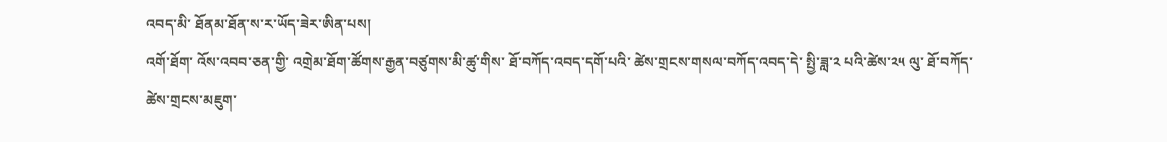འབད་མི་ ཐོནམ་ཐོན་ས་ར་ཡོད་ཟེར་ཨིན་པས།
འགོ་ཐོག་ འོས་འབབ་ཅན་གྱི་ འགྲེམ་ཐོག་ཚོགས་རྒྱན་བཙུགས་མི་ཚུ་གིས་ ཐོ་བཀོད་འབད་དགོ་པའི་ ཚེས་གྲངས་གསལ་བཀོད་འབད་དེ་ སྤྱི་ཟླ་༢ པའི་ཚེས་༢༥ ལུ་ ཐོ་བཀོད་ཚེས་གྲངས་མཇུག་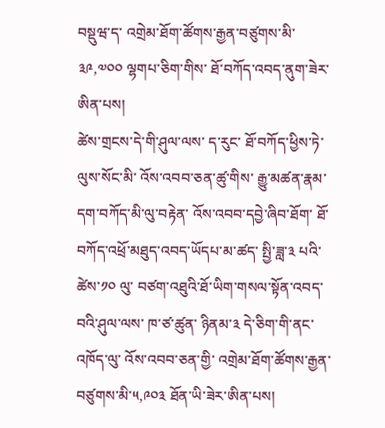བསྡུཝ་ད་ འགྲེམ་ཐོག་ཚོགས་རྒྱན་བཙུགས་མི་༣༩,༧༠༠ ལྷགཔ་ཅིག་གིས་ ཐོ་བཀོད་འབད་ནུག་ཟེར་ཨིན་པས།
ཚེས་གྲངས་དེ་གི་ཤུལ་ལས་ ད་རུང་ ཐོ་བཀོད་ཕྱིས་ཏེ་ལུས་སོང་མི་ འོས་འབབ་ཅན་ཚུ་གིས་ རྒྱུ་མཚན་རྣམ་དག་བཀོད་མི་ལུ་བརྟེན་ འོས་འབབ་དབྱེ་ཞིབ་ཐོག་ ཐོ་བཀོད་འཕྲོ་མཐུད་འབད་ཡོདཔ་མ་ཚད་ སྤྱི་ཟླ་༣ པའི་ཚེས་༡༠ ལུ་ བཙག་འཐུའི་ཐོ་ཡིག་གསལ་སྟོན་འབད་བའི་ཤུལ་ལས་ ཁ་ཙ་ཚུན་ ཉིནམ་༣ དེ་ཅིག་གི་ནང་འཁོད་ལུ་ འོས་འབབ་ཅན་གྱི་ འགྲེམ་ཐོག་ཚོགས་རྒྱན་བཙུགས་མི་༥,༩༠༣ ཐོན་ཡི་ཟེར་ཨིན་པས།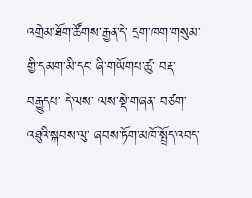འགྲེམ་ཐོག་ཚོགས་རྒྱན་དེ་ དྲག་ཁག་གསུམ་གྱི་དམག་མི་དང་ ཞི་གཡོགཔ་ཚུ་ བརྡ་བརྒྱུདཔ་ དེ་ལས་ ལས་སྡེ་གཞན་ བཙག་འཐུའི་སྐབས་ལུ་ ཞབས་ཏོག་མཁོ་སྤྲོད་འབད་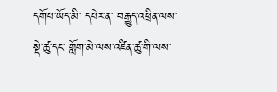དགོཔ་ཡོད་མི་ དཔེར་ན་ བརྒྱུད་འཕྲིན་ལས་སྡེ་ཚུ་དང་ གློག་མེ་ལས་འཛིན་ཚུ་གི་ལས་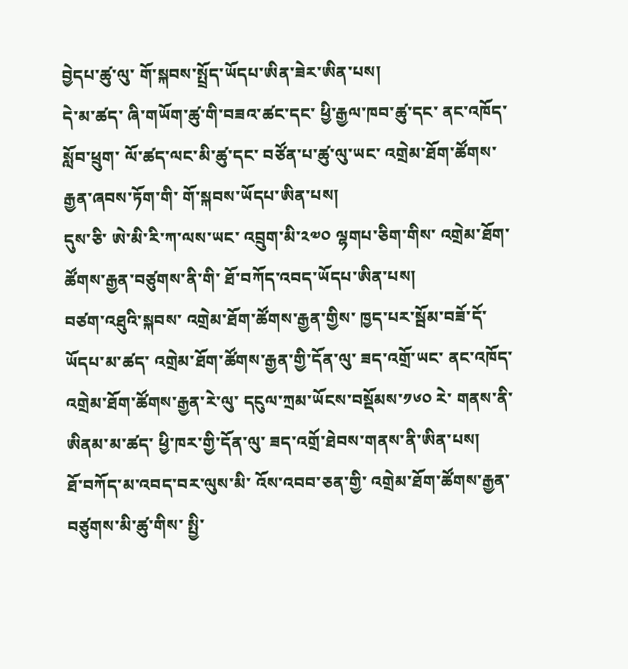བྱེདཔ་ཚུ་ལུ་ གོ་སྐབས་སྤྲོད་ཡོདཔ་ཨིན་ཟེར་ཨིན་པས།
དེ་མ་ཚད་ ཞི་གཡོག་ཚུ་གི་བཟའ་ཚང་དང་ ཕྱི་རྒྱལ་ཁབ་ཚུ་དང་ ནང་འཁོད་སློབ་ཕྲུག་ ལོ་ཚད་ལང་མི་ཚུ་དང་ བཙོན་པ་ཚུ་ལུ་ཡང་ འགྲེམ་ཐོག་ཚོགས་རྒྱན་ཞབས་ཏོག་གི་ གོ་སྐབས་ཡོདཔ་ཨིན་པས།
དུས་ཅི་ ཨེ་མི་རི་ཀ་ལས་ཡང་ འབྲུག་མི་༢༧༠ ལྷགཔ་ཅིག་གིས་ འགྲེམ་ཐོག་ཚོགས་རྒྱན་བཙུགས་ནི་གི་ ཐོ་བཀོད་འབད་ཡོདཔ་ཨིན་པས།
བཙག་འཐུའི་སྐབས་ འགྲེམ་ཐོག་ཚོགས་རྒྱན་གྱིས་ ཁྱད་པར་སྦོམ་བཟོ་དོ་ཡོདཔ་མ་ཚད་ འགྲེམ་ཐོག་ཚོགས་རྒྱན་གྱི་དོན་ལུ་ ཟད་འགྲོ་ཡང་ ནང་འཁོད་འགྲེམ་ཐོག་ཚོགས་རྒྱན་རེ་ལུ་ དངུལ་ཀྲམ་ཡོངས་བསྡོམས་༡༦༠ རེ་ གནས་ནི་ཨིནམ་མ་ཚད་ ཕྱི་ཁར་གྱི་དོན་ལུ་ ཟད་འགྲོ་ཐེབས་གནས་ནི་ཨིན་པས།
ཐོ་བཀོད་མ་འབད་བར་ལུས་མི་ འོས་འབབ་ཅན་གྱི་ འགྲེམ་ཐོག་ཚོགས་རྒྱན་བཙུགས་མི་ཚུ་གིས་ སྤྱི་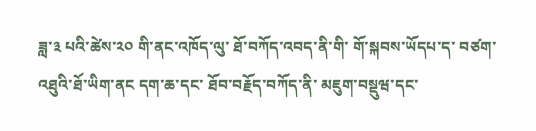ཟླ་༣ པའི་ཚེས་༢༠ གི་ནང་འཁོད་ལུ་ ཐོ་བཀོད་འབད་ནི་གི་ གོ་སྐབས་ཡོདཔ་ད་ བཙག་འཐུའི་ཐོ་ཡིག་ནང དག་ཆ་དང་ ཐོབ་བརྗོད་བཀོད་ནི་ མཇུག་བསྡུཝ་དང་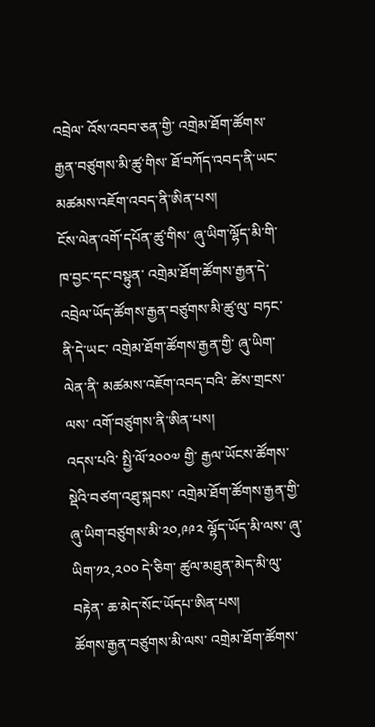འབྲེལ་ འོས་འབབ་ཅན་གྱི་ འགྲེམ་ཐོག་ཚོགས་རྒྱན་བཙུགས་མི་ཚུ་གིས་ ཐོ་བཀོད་འབད་ནི་ཡང་ མཚམས་འཇོག་འབད་ནི་ཨིན་པས།
ངོས་ལེན་འགོ་དཔོན་ཚུ་གིས་ ཞུ་ཡིག་ལྷོད་མི་གི་ ཁ་བྱང་དང་བསྟུན་ འགྲེམ་ཐོག་ཚོགས་རྒྱན་དེ་ འབྲེལ་ཡོད་ཚོགས་རྒྱན་བཙུགས་མི་ཚུ་ལུ་ བཏང་ནི་དེ་ཡང་ འགྲེམ་ཐོག་ཚོགས་རྒྱན་གྱི་ ཞུ་ཡིག་ལེན་ནི་ མཚམས་འཇོག་འབད་བའི་ ཚེས་གྲངས་ལས་ འགོ་བཙུགས་ནི་ཨིན་པས།
འདས་པའི་ སྤྱི་ལོ་༢༠༠༧ གྱི་ རྒྱལ་ཡོངས་ཚོགས་སྡེའི་བཙག་འཐུ་སྐབས་ འགྲེམ་ཐོག་ཚོགས་རྒྱན་གྱི་ ཞུ་ཡིག་བཙུགས་མི་༢༠,༩༩༢ ལྷོད་ཡོད་མི་ལས་ ཞུ་ཡིག་༡༢,༢༠༠ དེ་ཅིག་ ཚུལ་མཐུན་མེད་མི་ལུ་བརྟེན་ ཆ་མེད་སོང་ཡོདཔ་ཨིན་པས།
ཚོགས་རྒྱན་བཙུགས་མི་ལས་ འགྲེམ་ཐོག་ཚོགས་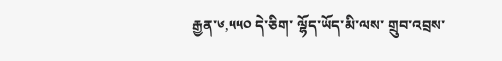རྒྱན་༦,༥༥༠ དེ་ཅིག་ ལྷོད་ཡོད་མི་ལས་ གྲུབ་འབྲས་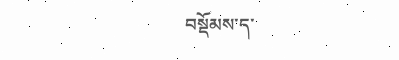བསྡོམས་ད་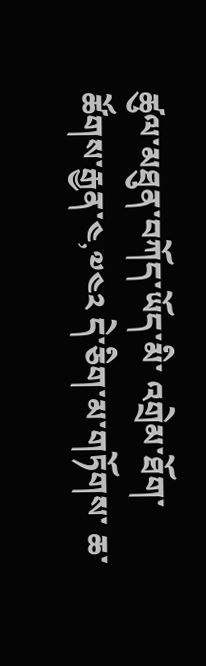ཚུལ་མཐུན་བཀོད་ཡོད་མི་ འགྲེམ་ཐོག་ཚོགས་རྒྱན་༤,༧༤༢ དེ་ཅིག་མ་གཏོགས་ ཆ་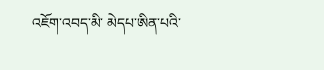འཇོག་འབད་མི་ མེདཔ་ཨིན་པའི་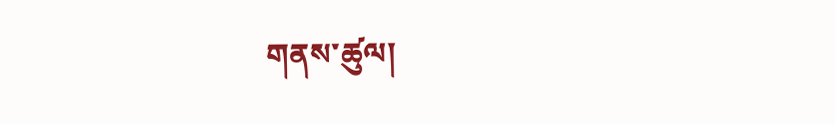གནས་ཚུལ།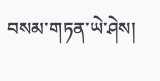བསམ་གཏན་ཡེ་ཤེས།